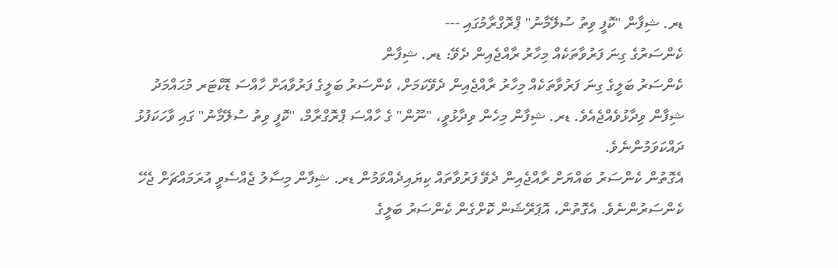ޑރ. ޝިފާން "ކޮފީ ވިތު ސުލޭމާނު" ޕްރޮގްރާމުގައި ---
ކެންސަރުގެ ގިނަ ފަރުވާތަކެއް މިހާރު ރާއްޖެއިން ދެވޭ: ޑރ. ޝިފާން
ކެންސަރު ބަލީގެ ގިނަ ފަރުވާތަކެއް މިހާރު ރާއްޖެއިން ދެވޭކަމަށް، ކެންސަރު ބަލީގެ ފަރުވާއަށް ހާއްސަ ޑޮކްޓަރ މުޙައްމަދު ޝިފާން ވިދާޅުވެއްޖެއެވެ. ޑރ. ޝިފާން މިހެން ވިދާޅުވީ، "ނޫން" ގެ ހާއްސަ ޕްރޮގްރާމް، "ކޮފީ ވިތު ސުލޭމާނު" ގައި ވާހަކަފުޅު ދައްކަވަމުންނެވެ.
އެގޮތުން ކެންސަރު ބައްޔަށް ރާއްޖެއިން ދެވޭ ފަރުވާތައް ކިޔައިދެއްވަމުން ޑރ. ޝިފާން މިސާލު ޖެއްސެވީ އުރަމައްޗަށް ޖެހޭ ކެންސަރުންނެވެ. އެގޮތުން، އޮޕަރޭޝަން ކޮށްގެން ކެންސަރު ބަލީގެ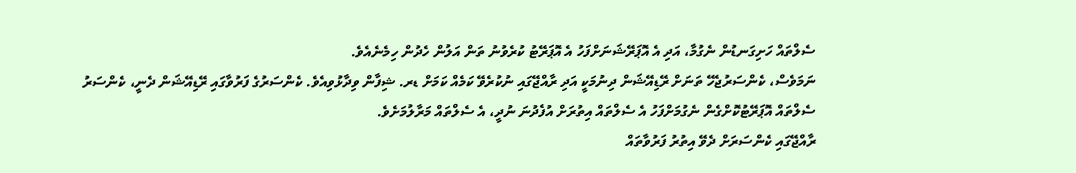ސެލްތައް ހަށިގަނޑުން ނެގުމާ، އަދި އެ އޮޕަރޭޝަނަށްފަހު އެ އޮޕަރޭޓު ކުރެވުނު ތަން އަލުން ހެދުން ހިމެނެއެވެ.
ނަމަވެސް، ކެންސަރުޖެހޭ ތަނަށް ރޭޑިއޭޝަން ދިނުމަކީ އަދި ރާއްޖޭގައި ނުކުރެވޭ ކަމެއް ކަމަށް ޑރ. ޝިފާން ވިދާޅުވިއެވެ. ކެންސަރުގެ ފަރުވާގައި ރޭޑިއޭޝަން ދެނީ، ކެންސަރު ސެލްތައް އޮޕަރޭޓުކޮށްގެން ނެގުމަށްފަހު އެ ސެލްތައް އިތުރަށް އުފެދުނަ ނުދީ، އެ ސެލްތައް މަރާލުމަށެވެ.
ރާއްޖޭގައި ކެންސަރަށް ދެވޭ އިތުރު ފަރުވާތައް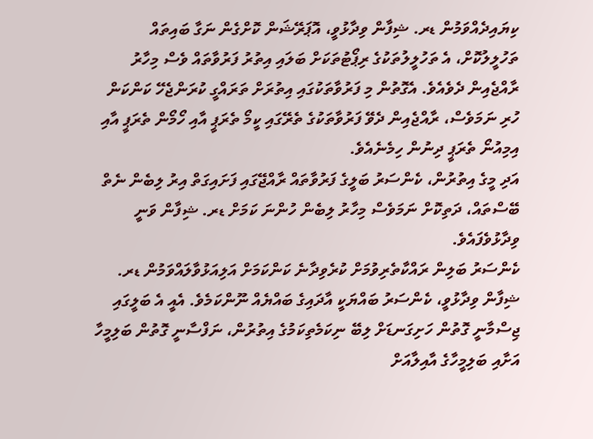ކިޔައިދެއްވަމުން ޑރ. ޝިފާން ވިދާޅުވީ، އޮޕަރޭޝަން ކޮށްގެން ނަގާ ބައިތައް ތަހުލީލުކޮށް، އެ ތަހުލީލުތަކުގެ ރިޕޯޓުތަކަށް ބަލައި އިތުރު ފަރުވާތައް ވެސް މިހާރު ރާއްޖެއިން ދެވެއެވެ. އެގޮތުން މި ފަރުވާތަކުގައި އިތުރަށް ތަރައްގީ ކުރަންޖެހޭ ކަންކަން ހުރި ނަމަވެސް، ރާއްޖެއިން ދެވޭ ފަރުވާތަކުގެ ތެރޭގައި ކީމޯ ތެރަޕީ އާއި ހޯމޯން ތެރަޕީ އާއި އިމިއުނޯ ތެރަޕީ ދިނުން ހިމެނެއެވެ.
އަދި މީގެ އިތުރުން، ކެންސަރު ބަލީގެ ފަރުވާތައް ރާއްޖޭގައި ފަށައިގަތް އިރު ލިބެން ނެތް ބޭސްތައް، ދަތިކޮށް ނަމަވެސް މިހާރު ލިބެން ހުންނަ ކަމަށް ޑރ. ޝިފާން ވަނީ ވިދާޅުވެފައެވެ.
ކެންސަރު ބަލިން ރައްކާތެރިވުމަށް ކުރެވިދާނެ ކަންކަމަށް އަލިއަޅުވާލައްވަމުން ޑރ. ޝިފާން ވިދާޅުވީ، ކެންސަރު ބައްޔަކީ އާދައިގެ ބައްޔެއް ނޫންކަމެވެ. އެއީ އެ ބަލީގައި ޖިސްމާނީ ގޮތުން ހަށިގަނޑަށް ލިބޭ ނިކަމެތިކަމުގެ އިތުރުން، ނަފްސާނީ ގޮތުން ބަލިމީހާ އަށާއި ބަލިމީހާގެ އާއިލާއަށް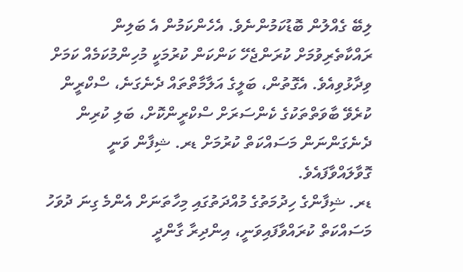ލިބޭ ގެއްލުން ބޮޑުކަމުންނެވެ. އެހެންކަމުން އެ ބަލިން ރައްކާތެރިވުމަށް ކުރަންޖެހޭ ކަންކަން ކުރުމަކީ މުހިންމުކަމެއް ކަމަށް ވިދާޅުވިއެވެ. އެގޮތުން، ބަލީގެ އަލާމާތްތައް ދެނެގަނެ، ސްކްރީން ކުރެވޭ ބާވަތްތަކުގެ ކެންސަރަށް ސްކްރީންކޮށް، ބަލި ކުރިން ދެނެގަންނަން މަސައްކަތް ކުރުމަށް ޑރ. ޝިފާން ވަނީ ގޮވާލައްވާފައެވެ.
ޑރ. ޝިފާންގެ ހިދުމަތުގެ މުއްދަތުގައި މިހާތަނަށް އެންމެ ގިނަ ދުވަހު މަސައްކަތް ކުރައްވާފައިވަނީ، އިންދިރާ ގާންދީ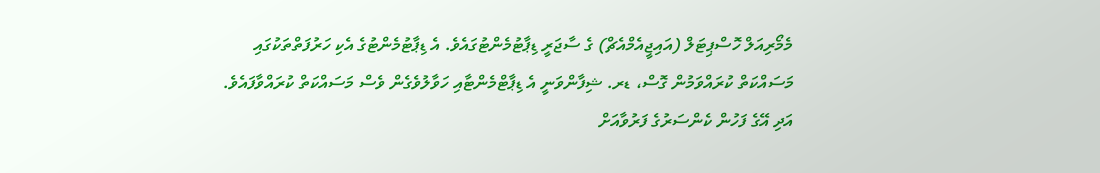މެމޯރިއަލް ހޮސްޕިޓަލް (އައިޖީއެމްއެޗް) ގެ ސާޖަރީ ޑިޕާޓުމެންޓުގައެވެ. އެ ޑިޕާޓުމެންޓުގެ އެކި ހަރުފަތްތަކުގައި މަސައްކަތް ކުރައްވަމުން ގޮސް، ޑރ. ޝިފާންވަނީ އެ ޑިޕާޓްމެންޓާއި ހަވާލުވެގެން ވެސް މަސައްކަތް ކުރައްވާފައެވެ. އަދި އޭގެ ފަހުން ކެންސަރުގެ ފަރުވާއަށް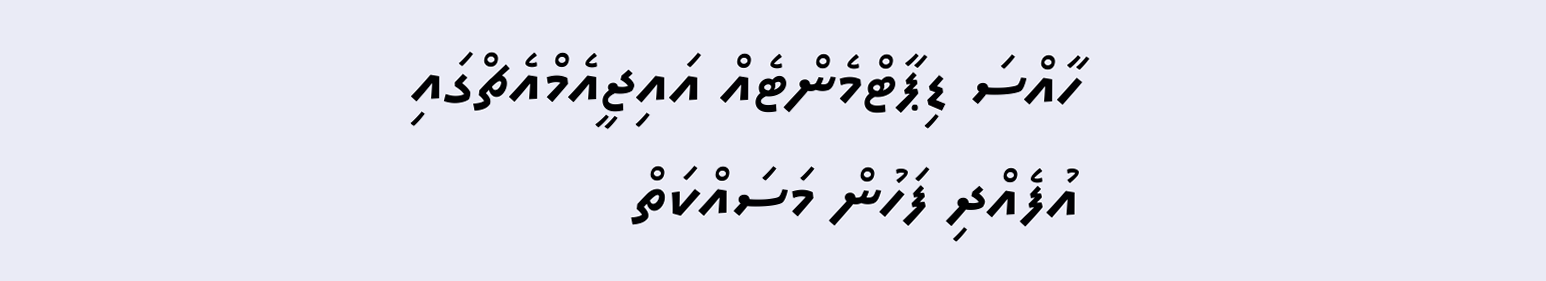ހާއްސަ ޑިޕާޓްމެންޓެއް އައިޖީއެމްއެޗްގައި އުފެއްދި ފަހުން މަސައްކަތް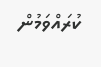ކުރައްވަމުން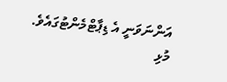އަންނަވަނީ އެ ޑިޕާޓްމެންޓުގައެވެ.
މުޅި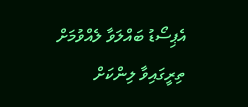އެޕިސޯޑު ބައްލަވާ ލެއްވުމަށް ތިރީގައިވާ ލިންކަށް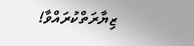ޒިޔާރަތްކުރައްވާ!